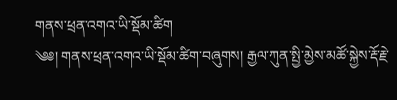གནས་ཕྲན་འགའ་ཡི་སྡོམ་ཚིག
༄༅། གནས་ཕྲན་འགའ་ཡི་སྡོམ་ཚིག་བཞུགས། རྒྱལ་ཀུན་སྤྱི་མྱེས་མཚོ་སྐྱེས་རྡོ་རྗེ་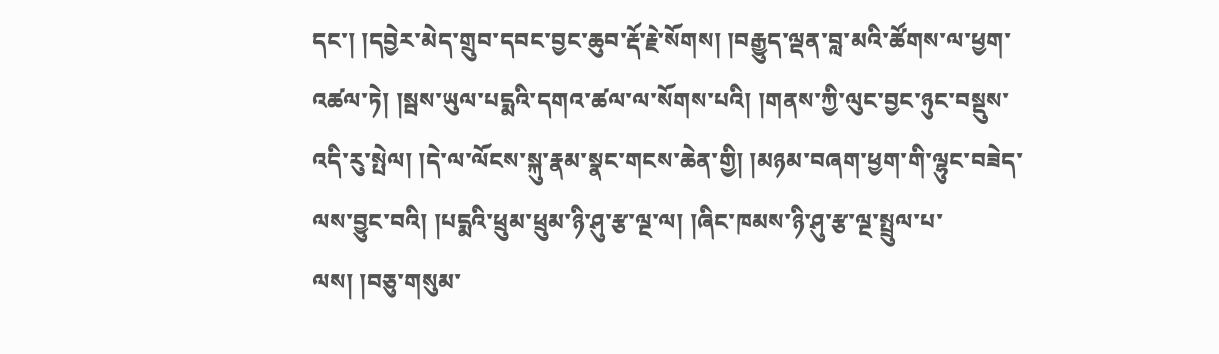དང་། །དབྱེར་མེད་གྲུབ་དབང་བྱང་ཆུབ་རྡོ་རྗེ་སོགས། །བརྒྱུད་ལྡན་བླ་མའི་ཚོགས་ལ་ཕྱག་འཚལ་ཏེ། །སྦས་ཡུལ་པདྨའི་དགའ་ཚལ་ལ་སོགས་པའི། །གནས་ཀྱི་ལུང་བྱང་ཉུང་བསྡུས་འདི་རུ་སྤེལ། །དེ་ལ་ལོངས་སྐུ་རྣམ་སྣང་གངས་ཆེན་གྱི། །མཉམ་བཞག་ཕྱག་གི་ལྷུང་བཟེད་ལས་བྱུང་བའི། །པདྨའི་ཕྲུམ་ཕྲུམ་ཉི་ཤུ་རྩ་ལྔ་ལ། །ཞིང་ཁམས་ཉི་ཤུ་རྩ་ལྔ་སྤྲུལ་པ་ལས། །བཅུ་གསུམ་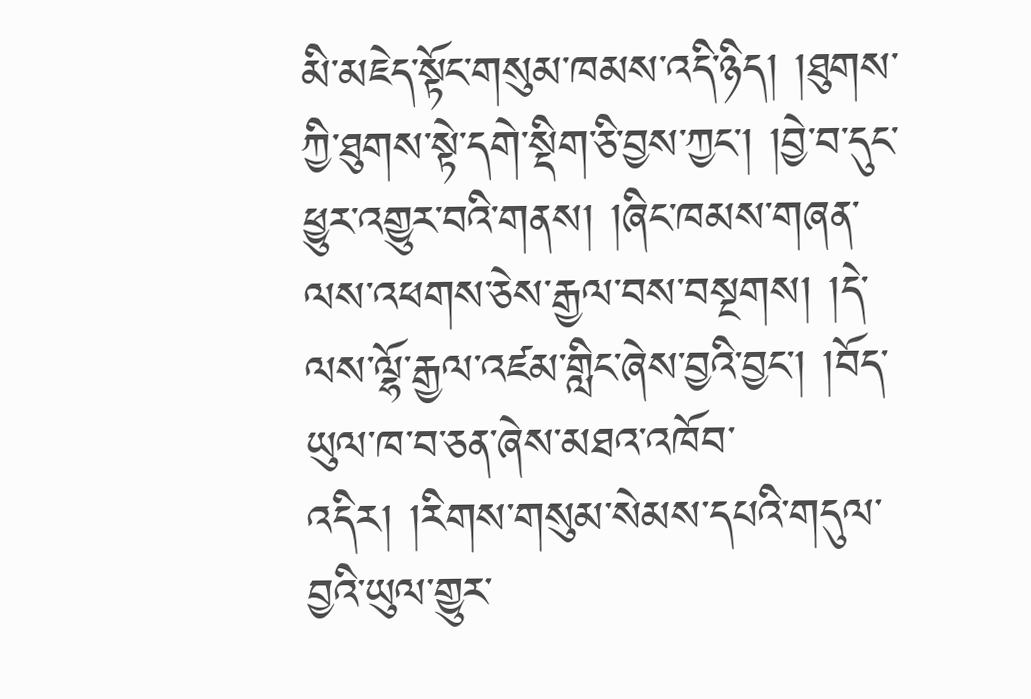མི་མཇེད་སྟོང་གསུམ་ཁམས་འདི་ཉིད། །ཐུགས་ཀྱི་ཐུགས་སྟེ་དགེ་སྡིག་ཅི་བྱས་ཀྱང་། །བྱེ་བ་དུང་ཕྱུར་འགྱུར་བའི་གནས། །ཞིང་ཁམས་གཞན་ལས་འཕགས་ཅེས་རྒྱལ་བས་བསྔགས། །དེ་ལས་ལྷོ་རྒྱལ་འཛམ་གླིང་ཞེས་བྱའི་བྱང་། །བོད་ཡུལ་ཁ་བ་ཅན་ཞེས་མཐའ་འཁོབ་འདིར། །རིགས་གསུམ་སེམས་དཔའི་གདུལ་བྱའི་ཡུལ་གྱུར་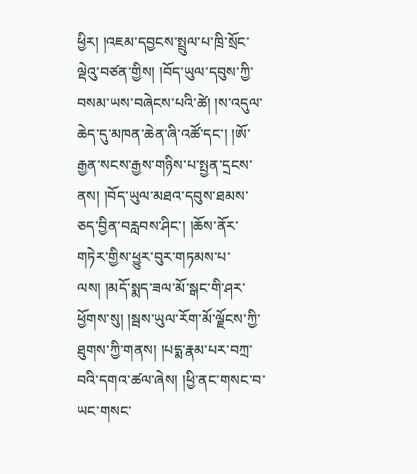ཕྱིར། །འཇམ་དབྱངས་སྤྲུལ་པ་ཁྲི་སྲོང་ལྡེའུ་བཙན་གྱིས། །བོད་ཡུལ་དབུས་ཀྱི་བསམ་ཡས་བཞེངས་པའི་ཚེ། །ས་འདུལ་ཆེད་དུ་མཁན་ཆེན་ཞི་འཚོ་དང་། །ཨོ་རྒྱན་སངས་རྒྱས་གཉིས་པ་སྤྱན་དྲངས་ནས། །བོད་ཡུལ་མཐའ་དབུས་ཐམས་ཅད་བྱིན་བརླབས་ཤིང་། །ཆོས་ནོར་གཏེར་གྱིས་ཕྱུར་བུར་གཏམས་པ་ལས། །མདོ་སྨད་ཟལ་མོ་སྒང་གི་ཤར་ཕྱོགས་སུ། །སྦས་ཡུལ་རོག་མོ་ལྗོངས་ཀྱི་ཐུགས་ཀྱི་གནས། །པདྨ་རྣམ་པར་བཀྲ་བའི་དགའ་ཚལ་ཞེས། །ཕྱི་ནང་གསང་བ་ཡང་གསང་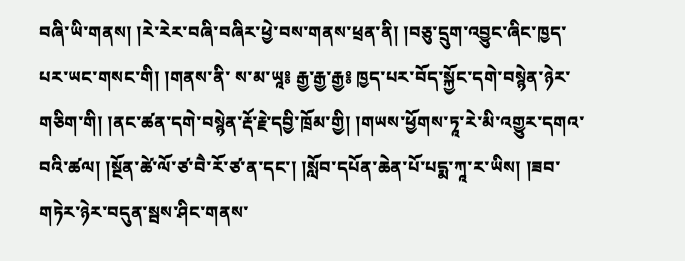བཞི་ཡི་གནས། །རེ་རེར་བཞི་བཞིར་ཕྱེ་བས་གནས་ཕྲན་ནི། །བཅུ་དྲུག་འབྱུང་ཞིང་ཁྱད་པར་ཡང་གསང་གི། །གནས་ནི་ ས་མ་ཡཱ༔ རྒྱ་རྒྱ་རྒྱ༔ ཁྱད་པར་བོད་སྐྱོང་དགེ་བསྙེན་ཉེར་གཅིག་གི། །ནང་ཚན་དགེ་བསྙེན་རྡོ་རྗེ་དབྱི་ཁྲོམ་གྱི། །གཡས་ཕྱོགས་ཏཱ་རེ་མི་འགྱུར་དགའ་བའི་ཚལ། །སྔོན་ཚེ་ལོ་ཙ་བཻ་རོ་ཙ་ན་དང་། །སློབ་དཔོན་ཆེན་པོ་པདྨ་ཀཱ་ར་ཡིས། །ཟབ་གཏེར་ཉེར་བདུན་སྦས་ཤིང་གནས་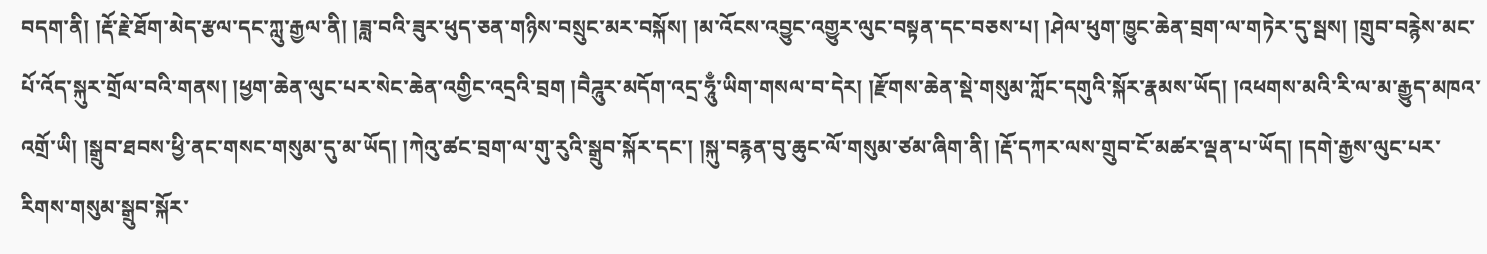བདག་ནི། །རྡོ་རྗེ་ཐོག་མེད་རྩལ་དང་ཀླུ་རྒྱལ་ནི། །ཟླ་བའི་ཟུར་ཕུད་ཅན་གཉིས་བསྲུང་མར་བསྐོས། །མ་འོངས་འབྱུང་འགྱུར་ལུང་བསྟན་དང་བཅས་པ། །ཤེལ་ཕུག་ཁྱུང་ཆེན་བྲག་ལ་གཏེར་དུ་སྦས། །གྲུབ་བརྙེས་མང་པོ་འོད་སྐུར་གྲོལ་བའི་གནས། །ཕྱག་ཆེན་ལུང་པར་སེང་ཆེན་འགྱིང་འདྲའི་བྲག །བཻཌཱུར་མདོག་འདྲ་ཧཱུྃ་ཡིག་གསལ་བ་དེར། །རྫོགས་ཆེན་སྡེ་གསུམ་ཀློང་དགུའི་སྐོར་རྣམས་ཡོད། །འཕགས་མའི་རི་ལ་མ་རྒྱུད་མཁའ་འགྲོ་ཡི། །སྒྲུབ་ཐབས་ཕྱི་ནང་གསང་གསུམ་དུ་མ་ཡོད། །ཀེའུ་ཚང་བྲག་ལ་གུ་རུའི་སྒྲུབ་སྐོར་དང་། །སྐུ་བརྙན་བུ་ཆུང་ལོ་གསུམ་ཙམ་ཞིག་ནི། །རྡོ་དཀར་ལས་གྲུབ་ངོ་མཚར་ལྡན་པ་ཡོད། །དགེ་རྒྱས་ལུང་པར་རིགས་གསུམ་སྒྲུབ་སྐོར་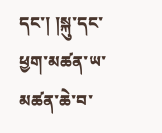དང་། །སྐུ་དང་ཕྱག་མཚན་ཡ་མཚན་ཆེ་བ་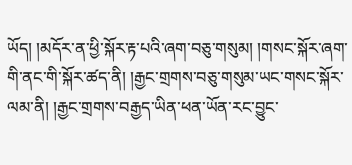ཡོད། །མདོར་ན་ཕྱི་སྐོར་རྟ་པའི་ཞག་བཅུ་གསུམ། །གསང་སྐོར་ཞག་གི་ནང་གི་སྐོར་ཚད་ནི། །རྒྱང་གྲགས་བཅུ་གསུམ་ཡང་གསང་སྐོར་ལམ་ནི། །རྒྱང་གྲགས་བརྒྱད་ཡིན་ཕན་ཡོན་རང་བྱུང་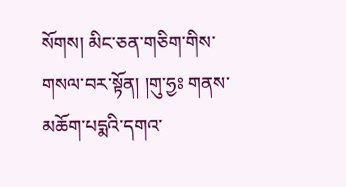སོགས། མིང་ཅན་གཅིག་གིས་གསལ་བར་སྟོན། །གུ་ཧྱཿ གནས་མཆོག་པདྨའི་དགའ་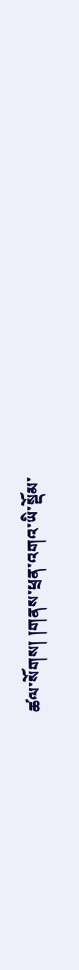ཚལ་སོགས། །གནས་ཕྲན་འགའ་ཡི་སྡོམ་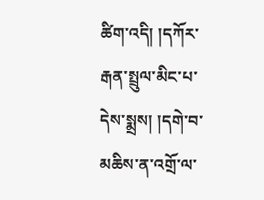ཚིག་འདི། །དཀོར་རྒན་སྤྲུལ་མིང་པ་དེས་སྨྲས། །དགེ་བ་མཆིས་ན་འགྲོ་ལ་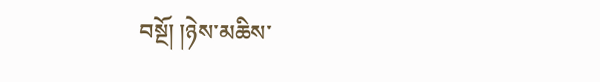བསྔོ། །ཉེས་མཆིས་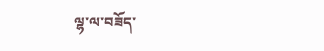ལྷ་ལ་བཟོད་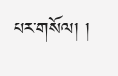པར་གསོལ། །